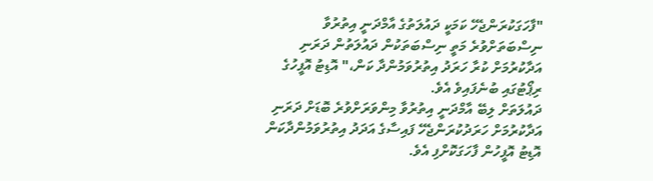"ފާހަގަކުރަންޖެހޭ ކަމަކީ ދައުލަތުގެ އާމްދަނީ އިތުރުވާ ނިސްބަތަށްވުރެ މަތީ ނިސްބަތަކުން ދައުލަތުން ދަރަނި އަދާކުރުމަށް ކުރާ ހަރަދު އިތުރުވަމުންދާ ކަން،" އޮޑިޓު އޮފީހުގެ ރިޕޯޓުގައި ބުނެފައިވެ އެވެ.
ދައުލަތަށް ލިބޭ އާމްދަނީ އިތުރުވާ މިންވަރަށްވުރެ ބޮޑަށް ދަރަނި އަދާކުރުމަށް ހަރަދުކުރަންޖެހޭ ފައިސާގެ އަދަދު އިތުރުވަމުންދާކަން އޮޑިޓު އޮފީހުން ފާހަގަކޮށްފި އެވެ.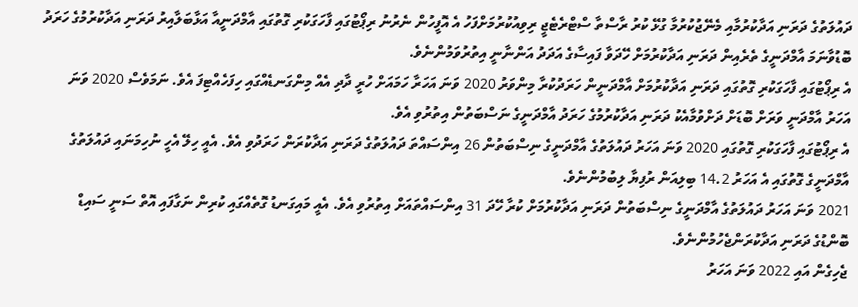ދައުލަތުގެ ދަރަނި އަދާކުރުމާއި މެނޭޖުކުރުމާ ގުޅޭ ކުރު ރާސްތާ ސްޓްރެޓެޖީ ރިވިއުކުރުމަށްފަހު އެ އޮފީހުން ނެރުނު ރިޕޯޓުގައި ފާހަގަކުރި ގޮތުގައި އާމްދަނީއާ އަޅާބަލާއިރު ދަރަނި އަދާކުރުމުގެ ހަރަދު ބޮޑުވާނަމަ އާމްދަނީގެ ތެރެއިން ދަރަނި އަދާކުރުމަށް ހޭދަވާ ފައިސާގެ އަދަދު އަންނާނީ އިތުރުވަމުންނެވެ.
އެ ރިޕޯޓުގައި ފާހަގަކުރި ގޮތުގައި ދަރަނި އަދާކުރުމަށް އާމްދަނީން ހަރަދުކުރާ މިންވަރު 2020 ވަނަ އަހަރާ ހަމައަށް ހުރީ ދާދި އެއް މިންގަނޑެއްގައި ހިފަހެއްޓިފަ އެވެ. ނަމަވެސް 2020 ވަނަ އަހަރު އާމްދަނީ ވަރަށް ބޮޑަށް ދަށްވުމާއެކު ދަރަނި އަދާކުރުމުގެ ހަރަދު އާމްދަނީގެ ނަސްބަތުން އިތުރުވި އެވެ.
އެ ރިޕޯޓުގައި ފާހަގަކުރި ގޮތުގައި 2020 ވަނަ އަހަރު ދައުލަތުގެ އާމްދަނީގެ ނިސްބަތުން 26 އިންސައްތަ ދައުލަތުގެ ދަރަނި އަދާކުރަން ހަރަދުވި އެވެ. އެއީ ހިލޭ އެހީ ނުހިމަނައި ދައުލަތުގެ އާމްދަނީގެ ގޮތުގައި އެ އަހަރު 14.2 ބިލިއަން ރުފިޔާ ލިބުމުންނެވެ.
2021 ވަނަ އަހަރު ދައުލަތުގެ އާމްދަނީގެ ނިސްބަތުން ދަރަނި އަދާކުރުމަށް ކުރާ ހޭދަ 31 އިންސައްތައަށް އިތުރުވި އެވެ. އެއީ މައިގަނޑު ގޮތެއްގައި ކުރިން ނަގާފައި އޮތް ސަނީ ސައިޑް ބޮންޑުގެ ދަރަނި އަދާކުރަންޖެހުމުންނެވެ.
ޖެހިގެން އައި 2022 ވަނަ އަހަރު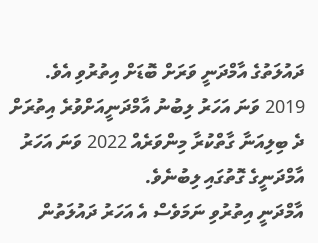ދައުލަތުގެ އާމްދަނީ ވަރަށް ބޮޑަށް އިތުރުވި އެވެ. 2019 ވަނަ އަހަރު ލިބުނު އާމްދަނީއަށްވުރެ އިތުރަށް ދެ ބިލިއަނާ ގާތްކުރާ މިންވަރެއް 2022 ވަނަ އަހަރު އާމްދަނީގެ ގޮތުގައި ލިބުނެވެ.
އާމްދަނީ އިތުރުވި ނަމަވެސް އެ އަހަރު ދައުލަތުން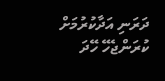ދަރަނި އަދާކުރުމަށް ކުރަންޖެހޭ ހޭދަ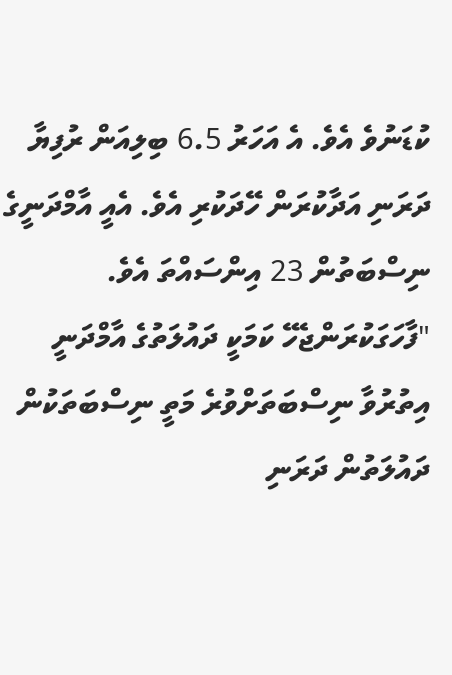ކުޑަނުވެ އެވެ. އެ އަހަރު 6.5 ބިލިއަން ރުފިޔާ ދަރަނި އަދާކުރަން ހޭދަކުރި އެވެ. އެއީ އާމްދަނީގެ ނިސްބަތުން 23 އިންސައްތަ އެވެ.
"ފާހަގަކުރަންޖެހޭ ކަމަކީ ދައުލަތުގެ އާމްދަނީ އިތުރުވާ ނިސްބަތަށްވުރެ މަތީ ނިސްބަތަކުން ދައުލަތުން ދަރަނި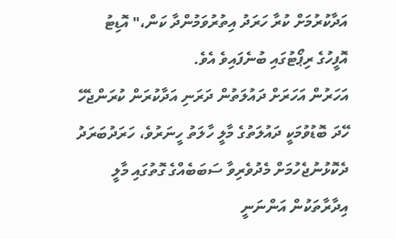އަދާކުރުމަށް ކުރާ ހަރަދު އިތުރުވަމުންދާ ކަން،" އޮޑިޓު އޮފީހުގެ ރިޕޯޓުގައި ބުނެފައިވެ އެވެ.
އަހަރުން އަހަރަށް ދައުލަތުން ދަރަނި އަދާކުރަން ކުރަންޖެހޭ ހޭދަ ބޮޑުވުމަކީ ދައުލަތުގެ މާލީ ހާލަތު ހީނަރުވެ، ހަރަދުބަރަދު ދެކޮޅުނުޖެހުމަށް މެދުވެރިވާ ސަބަބެއްގެ ގޮތުގައި މާލީ އިދާރާތަކުން އަންނަނީ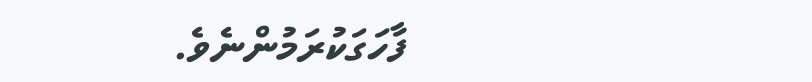ފާހަގަކުރަމުންނެވެ.